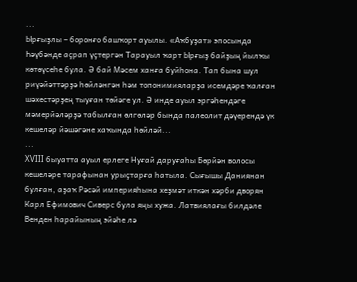...
Ырғыҙлы – боронғо башҡорт ауылы. «Аҡбуҙат» эпосында Һәүбәнде аҫрап үҫтергән Тарауыл ҡарт Ырғыҙ байҙың йылҡы көтөүсеһе була. Ә бай Мәсем ханға буйһона. Тап бына шул риүәйәттәрҙә һөйләнгән һәм топонимияларҙа исемдәре ҡалған шәхестәрҙең тыуған төйәге ул. Ә инде ауыл эргәһендәге мәмерйәләрҙә табылған өлгөләр бында палеолит дәүерендә үк кешеләр йәшәгәне хаҡында һөйләй...
...
XVIII быуатта ауыл ерлеге Нуғай даруғаһы Бөрйән волосы кешеләре тарафынан урыҫтарға һатыла. Сығышы Даниянан булған, аҙаҡ Рәсәй империяһына хеҙмәт иткән хәрби дворян Карл Ефимович Сиверс була яңы хужа. Латвиялағы билдәле Венден һарайының эйәһе лә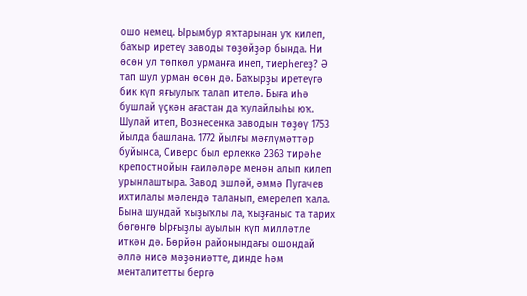ошо немец. Ырымбур яҡтарынан уҡ килеп, баҡыр иретеү заводы төҙөйҙәр бында. Ни өсөн ул төпкөл урманға инеп, тиерһегеҙ? Ә тап шул урман өсөн дә. Баҡырҙы иретеүгә бик күп яғыулыҡ талап ителә. Быға иһә бушлай үҫкән ағастан да ҡулайлыһы юҡ. Шулай итеп, Вознесенка заводын төҙөү 1753 йылда башлана. 1772 йылғы мәғлүмәттәр буйынса, Сиверс был ерлеккә 2363 тирәһе крепостнойын ғаиләләре менән алып килеп урынлаштыра. Завод эшләй, әммә Пугачев ихтилалы мәлендә таланып, емерелеп ҡала. Бына шундай ҡыҙыҡлы ла, ҡыҙғаныс та тарих бөгөнгө Ырғыҙлы ауылын күп милләтле иткән дә. Бөрйән районындағы ошондай әллә нисә мәҙәниәтте, динде һәм менталитетты бергә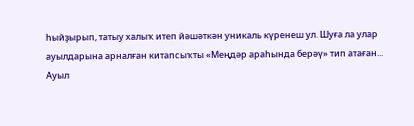һыйҙырып, татыу халыҡ итеп йәшәткән уникаль күренеш ул. Шуға ла улар ауылдарына арналған китапсыҡты «Меңдәр араһында берәү» тип атаған...
Ауыл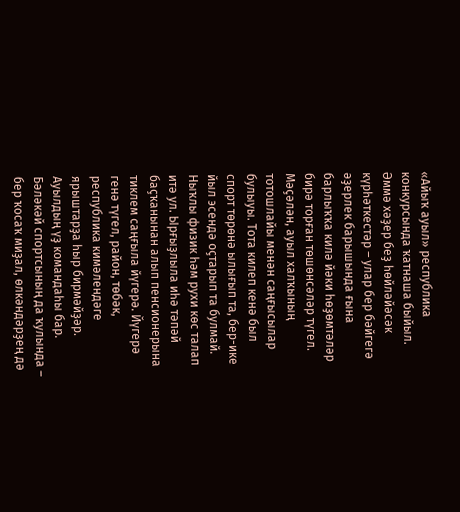«Айыҡ ауыл» республика конкурсында ҡатнаша быйыл. Әммә хәҙер беҙ һөйләйәсәк күрһәткестәр – улар бер бәйгегә әҙерлек барышында ғына барлыҡҡа килә йәки һөҙөмтәләр бирә торған төшөнсәләр түгел. Мәҫәлән, ауыл халҡының тотошлайы менән саңғысылар булыуы. Тота килеп кенә был спорт төрөнә ылығып та, бер-ике йыл эсендә оҫтарып та булмай. Ныҡлы физик һәм рухи көс талап итә ул. Ырғыҙлыла иһә тәпәй баҫҡанынан алып пенсионерына тиклем саңғыла йүгерә. Йүгерә генә түгел, район, төбәк, республика кимәлендәге ярыштарҙа һыр бирмәйҙәр. Ауылдың үҙ командаһы бар. Бәләкәй спортсының да ҡулында – бер ҡосаҡ миҙал, өлкәндәрҙең дә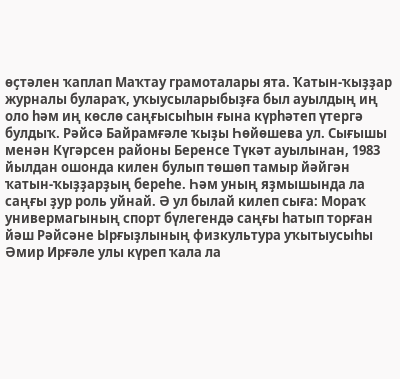өҫтәлен ҡаплап Маҡтау грамоталары ята. Ҡатын-ҡыҙҙар журналы булараҡ, уҡыусыларыбыҙға был ауылдың иң оло һәм иң көслө саңғысыһын ғына күрһәтеп үтергә булдыҡ. Рәйсә Байрамғәле ҡыҙы Һөйөшева ул. Сығышы менән Күгәрсен районы Беренсе Түкәт ауылынан, 1983 йылдан ошонда килен булып төшөп тамыр йәйгән ҡатын-ҡыҙҙарҙың береһе. Һәм уның яҙмышында ла саңғы ҙур роль уйнай. Ә ул былай килеп сыға: Мораҡ универмагының спорт бүлегендә саңғы һатып торған йәш Рәйсәне Ырғыҙлының физкультура уҡытыусыһы Әмир Ирғәле улы күреп ҡала ла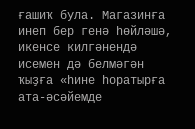ғашиҡ була. Магазинға инеп бер генә һөйләшә, икенсе килгәнендә исемен дә белмәгән ҡыҙға «һине һоратырға ата-әсәйемде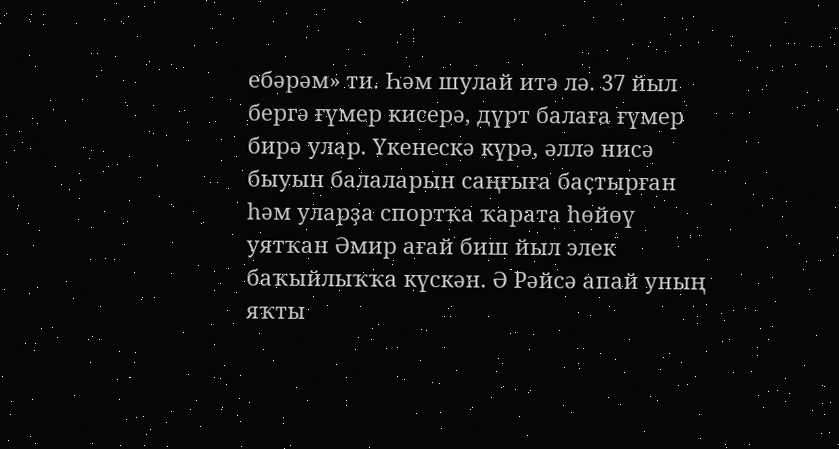ебәрәм» ти. Һәм шулай итә лә. 37 йыл бергә ғүмер кисерә, дүрт балаға ғүмер бирә улар. Үкенескә күрә, әллә нисә быуын балаларын саңғыға баҫтырған һәм уларҙа спортҡа ҡарата һөйөү уятҡан Әмир ағай биш йыл элек баҡыйлыҡҡа күскән. Ә Рәйсә апай уның яҡты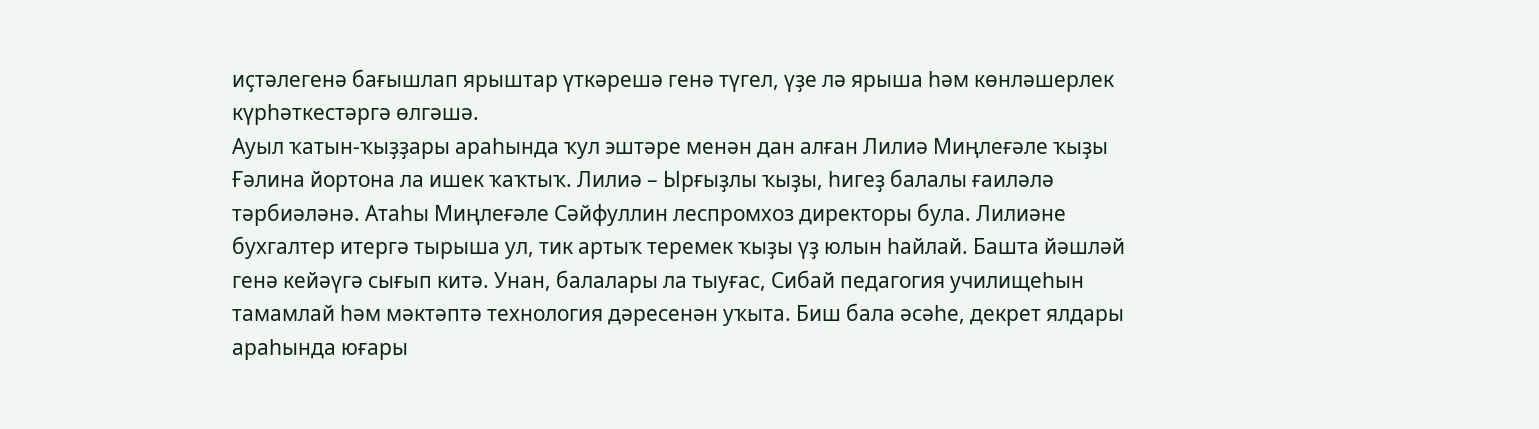иҫтәлегенә бағышлап ярыштар үткәрешә генә түгел, үҙе лә ярыша һәм көнләшерлек күрһәткестәргә өлгәшә.
Ауыл ҡатын-ҡыҙҙары араһында ҡул эштәре менән дан алған Лилиә Миңлеғәле ҡыҙы Ғәлина йортона ла ишек ҡаҡтыҡ. Лилиә – Ырғыҙлы ҡыҙы, һигеҙ балалы ғаиләлә тәрбиәләнә. Атаһы Миңлеғәле Сәйфуллин леспромхоз директоры була. Лилиәне бухгалтер итергә тырыша ул, тик артыҡ теремек ҡыҙы үҙ юлын һайлай. Башта йәшләй генә кейәүгә сығып китә. Унан, балалары ла тыуғас, Сибай педагогия училищеһын тамамлай һәм мәктәптә технология дәресенән уҡыта. Биш бала әсәһе, декрет ялдары араһында юғары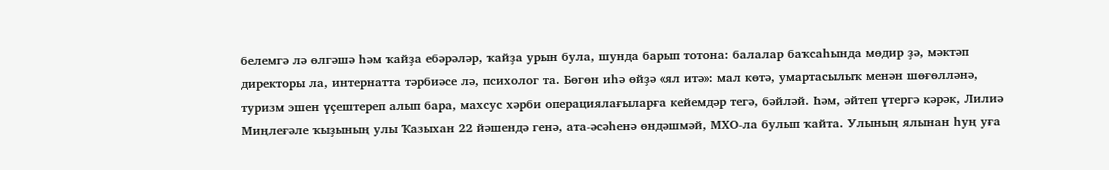белемгә лә өлгәшә һәм ҡайҙа ебәрәләр, ҡайҙа урын була, шунда барып тотона: балалар баҡсаһында мөдир ҙә, мәктәп директоры ла, интернатта тәрбиәсе лә, психолог та. Бөгөн иһә өйҙә «ял итә»: мал көтә, умартасылыҡ менән шөғөлләнә, туризм эшен үҫештереп алып бара, махсус хәрби операциялағыларға кейемдәр тегә, бәйләй. Һәм, әйтеп үтергә кәрәк, Лилиә Миңлеғәле ҡыҙының улы Ҡазыхан 22 йәшендә генә, ата-әсәһенә өндәшмәй, МХО-ла булып ҡайта. Улының ялынан һуң уға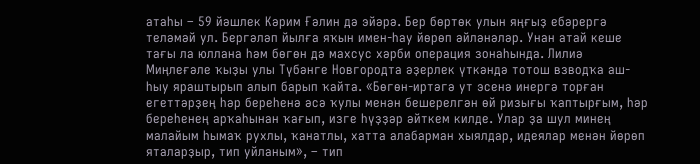атаһы – 59 йәшлек Кәрим Ғәлин дә эйәрә. Бер бөртөк улын яңғыҙ ебәрергә теләмәй ул. Бергәләп йылға яҡын имен-һау йөрөп әйләнәләр. Унан атай кеше тағы ла юллана һәм бөгөн дә махсус хәрби операция зонаһында. Лилиә Миңлеғәле ҡыҙы улы Түбәнге Новгородта әҙерлек үткәндә тотош взводҡа аш-һыу яраштырып алып барып ҡайта. «Бөгөн-иртәгә ут эсенә инергә торған егеттәрҙең һәр береһенә әсә ҡулы менән бешерелгән өй ризығы ҡаптырғым, һәр береһенең арҡаһынан ҡағып, изге һүҙҙәр әйткем килде. Улар ҙа шул минең малайым һымаҡ рухлы, ҡанатлы, хатта алабарман хыялдар, идеялар менән йөрөп яталарҙыр, тип уйланым», – тип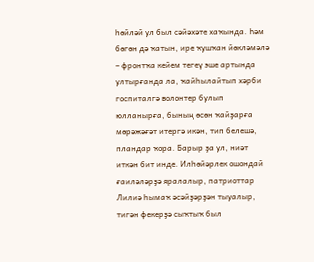һөйләй ул был сәйәхәте хаҡында. Һәм бөгөн дә ҡатын, ире ҡушҡан йөкләмәлә – фронтҡа кейем тегеү эше артында ултырғанда ла, ҡайһылайтып хәрби госпиталгә волонтер булып юлланырға, бының өсөн ҡайҙарға мөрәжәғәт итергә икән, тип белешә, пландар ҡора. Барыр ҙа ул, ниәт иткән бит инде. Илһөйәрлек ошондай ғаиләләрҙә яралалыр, патриоттар Лилиә һымаҡ әсәйҙәрҙән тыуалыр, тигән фекерҙә сыҡтыҡ был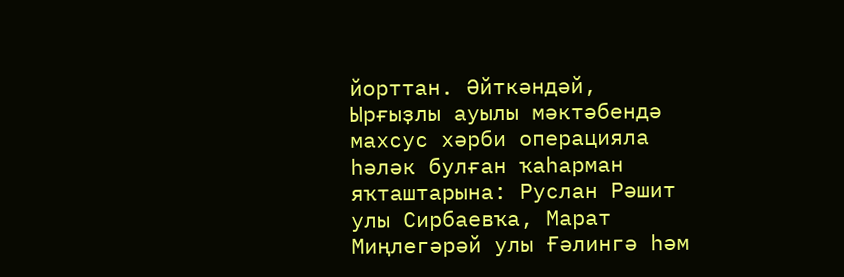йорттан. Әйткәндәй, Ырғыҙлы ауылы мәктәбендә махсус хәрби операцияла һәләк булған ҡаһарман яҡташтарына: Руслан Рәшит улы Сирбаевҡа, Марат Миңлегәрәй улы Ғәлингә һәм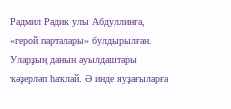Радмил Радик улы Абдуллинға, «герой парталары» булдырылған. Уларҙың данын ауылдаштары ҡәҙерләп һаҡлай. Ә инде яуҙағыларға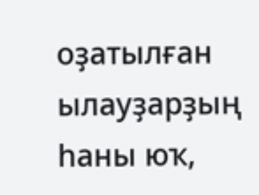оҙатылған ылауҙарҙың һаны юҡ,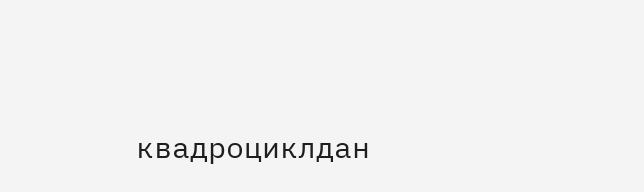квадроциклдан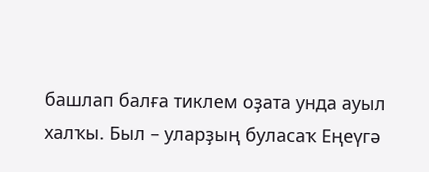башлап балға тиклем оҙата унда ауыл халҡы. Был – уларҙың буласаҡ Еңеүгә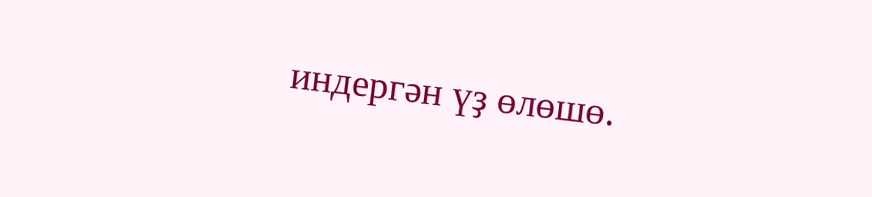индергән үҙ өлөшө.